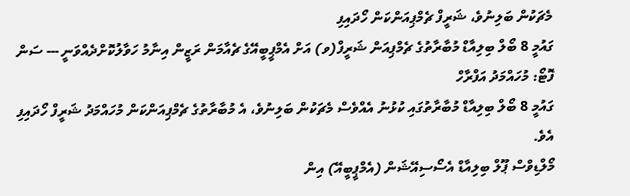މެޗަކުން ބަލިނުވެ، ޝަރީފް ޗެމްޕިއަންކަން ހޯދައިފި
ގައުމީ 8 ބޯލް ބިލިއާޑް މުބާރާތުގެ ޗެމްޕިއަން ޝަރީފް(ވ) އަށް އެމްޕީބީއޭގެ ޗެއާމަން ރަޒީން އިނާމު ހަވާލުކޮށްދެއްވަނީ --- ސަން ފޮޓޯ: މުހައްމަދު އަފްރާހް
ގައުމީ 8 ބޯލް ބިލިއާޑް މުބާރާތުގައި ކުޅުނު އެއްވެސް މެޗަކުން ބަލިނުވެ، އެ މުބާރާތުގެ ޗެމްޕިއަންކަން މުހައްމަދު ޝަރީފް ހޯދައިފި އެވެ.
މޯލްޑިވްސް ޕޫލް ބިލިއާޑް އެސޯސިއޭޝަން (އެމްޕީބީއޭ) އިން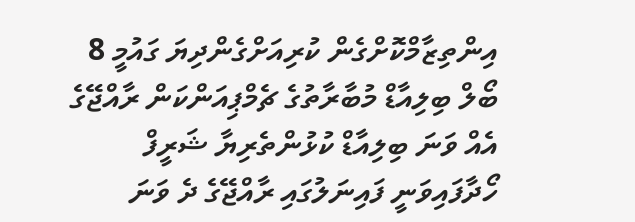އިންތިޒާމްކޮށްގެން ކުރިއަށްގެންދިޔަ ގައުމީ 8 ބޯލް ބިލިއާޑް މުބާރާތުގެ ޗެމްޕިއަންކަން ރާއްޖޭގެ އެއް ވަނަ ބިލިއާޑް ކުޅުންތެރިޔާ ޝަރީފް ހޯދާފައިވަނީ ފައިނަލުގައި ރާއްޖޭގެ ދެ ވަނަ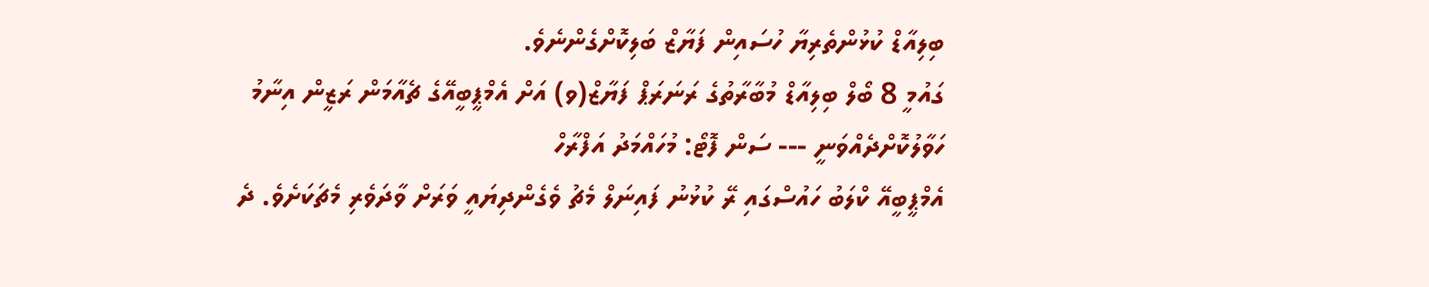ބިލިއާޑް ކުޅުންތެރިޔާ ހުސައިން ފަޔާޒް ބަލިކޮށްގެންނެވެ.
ގައުމީ 8 ބޯލް ބިލިއާޑް މުބާރާތުގެ ރަނަރަޕް ފަޔާޒް(ވ) އަށް އެމްޕީބީއޭގެ ޗެއާމަން ރަޒީން އިނާމު ހަވާލުކޮށްދެއްވަނީ --- ސަން ފޮޓޯ: މުހައްމަދު އަފްރާހް
އެމްޕީބީއޭ ކްލަބު ހައުސްގައި ރޭ ކުޅުނު ފައިނަލް މެޗު ވެގެންދިޔައީ ވަރަށް ވާދަވެރި މެޗަކަށެވެ. ދެ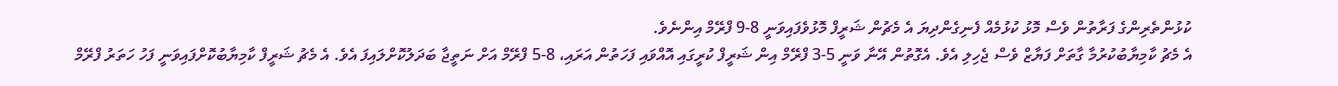ކުޅުންތެރިންގެ ފަރާތުން ވެސް މޮޅު ކުޅުމެއް ފެނިގެންދިޔަ އެ މެޗުން ޝަރީފް މޮޅުވެފައިވަނީ 8-9 ފްރޭމް އިންނެވެ.
އެ މެޗު ކާމިޔާބުކުރުމާ ގާތަށް ފަޔާޒް ވެސް ޖެހިލި އެވެ. އެގޮތުން އޭނާ ވަނީ 5-3 ފްރޭމް އިން ޝަރީފް ކުރީގައި އޮއްވައި ފަހަތުން އަރައި، 8-5 ފްރޭމް އަށް ނަތީޖާ ބަދަލުކޮށްލައިފަ އެވެ. އެ މެޗު ޝަރީފް ކާމިޔާބުކޮށްފައިވަނީ ފަހު ހަތަރު ފްރޭމް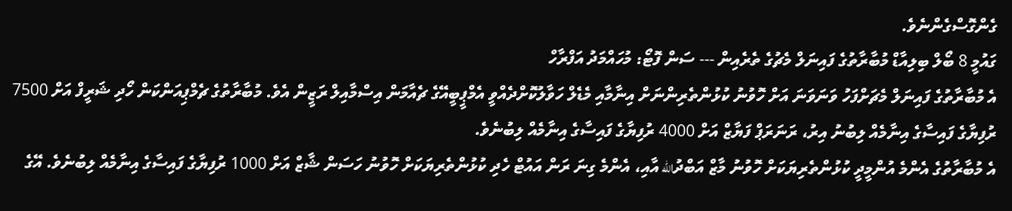ގެންގޮސްގެންނެވެ.
ގައުމީ 8 ބޯލް ބިލިއާޑް މުބާރާތުގެ ފައިނަލް މެޗުގެ ތެރެއިން --- ސަން ފޮޓޯ: މުހައްމަދު އަފްރާހް
އެ މުބާރާތުގެ ފައިނަލް މެޗަށްފަހު ވަނަވަނަ އަށް ހޮވުނު ކުޅުންތެރިންނަށް އިނާމާއި މެޑެލް ހަވާލުކޮށްދެއްވީ އެމްޕީބީއޭގެ ޗެއާމަން އިސްމާއިލް ރަޒީން އެވެ. މުބާރާތުގެ ޗެމްޕިއަންކަން ހޯދި ޝަރީފް އަށް 7500 ރުފިޔާގެ ފައިސާގެ އިނާމެއް ލިބުނު އިރު، ރަނަރަޕް ފަޔާޒް އަށް 4000 ރުފިޔާގެ ފައިސާގެ އިނާމެއް ލިބުނެވެ.
އެ މުބާރާތުގެ އެންމެ އުންމީދީ ކުޅުންތެރިޔަކަށް ހޮވުނު މާޒް އަބްދުالله އާއި، އެންމެ ގިނަ ރަން އައުޓް ހެދި ކުޅުންތެރިޔަކަށް ހޮވުނު ހަސަން ޝާޒް އަށް 1000 ރުފިޔާގެ ފައިސާގެ އިނާމެއް ލިބުނެވެ. އޭގެ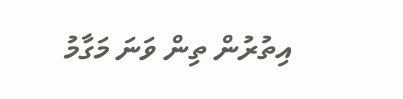އިތުރުން ތިން ވަނަ މަގާމު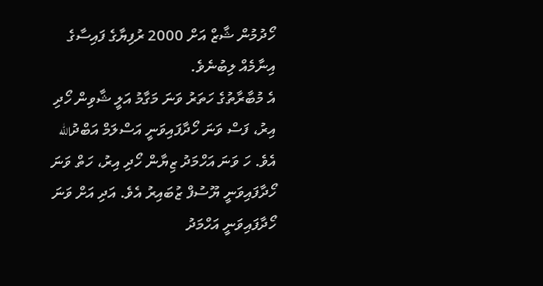ހޯދުމުން ޝާޒް އަށް 2000 ރުފިޔާގެ ފައިސާގެ އިނާމެއް ލިބުނެވެ.
އެ މުބާރާތުގެ ހަތަރު ވަނަ މަގާމު އަލީ ޝާވިން ހޯދި އިރު، ފަސް ވަނަ ހޯދާފައިވަނީ އަސްލަމް އަބްދުالله އެވެ. ހަ ވަނަ އަހްމަދު ޒިޔާން ހޯދި އިރު، ހަތް ވަނަ ހޯދާފައިވަނީ ޔޫސުފް ޒުބައިރު އެވެ. އަދި އަށް ވަނަ ހޯދާފައިވަނީ އަހްމަދު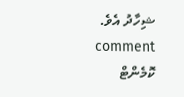ޝިހާދު އެވެ.
comment ކޮމެންޓް